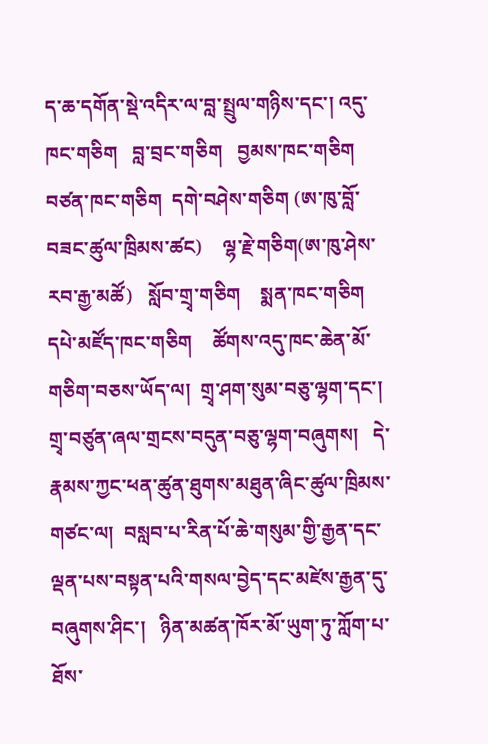ད་ཆ་དགོན་སྡེ་འདིར་ལ་བླ་སྤྲུལ་གཉིས་དང་། འདུ་ཁང་གཅིག   བླ་བྲང་གཅིག   བྱམས་ཁང་གཅིག  བཙན་ཁང་གཅིག  དགེ་བཤེས་གཅིག (ཨ་ཁུ་བློ་བཟང་ཚུལ་ཁྲིམས་ཚང)    ལྷ་རྗེ་གཅིག(ཨ་ཁུ་ཤེས་རབ་རྒྱ་མཚོ)   སློབ་གྲྭ་གཅིག    སྨན་ཁང་གཅིག    དཔེ་མཛོད་ཁང་གཅིག    ཚོགས་འདུ་ཁང་ཆེན་མོ་གཅིག་བཅས་ཡོད་ལ།  གྲྭ་ཤག་སུམ་བཅུ་ལྷག་དང་། གྲྭ་བཙུན་ཞལ་གྲངས་བདུན་བཅུ་ལྷག་བཞུགས།   དེ་རྣམས་ཀྱང་ཕན་ཚུན་ཐུགས་མཐུན་ཞིང་ཚུལ་ཁྲིམས་གཙང་ལ།  བསླབ་པ་རིན་པོ་ཆེ་གསུམ་གྱི་རྒྱན་དང་ལྡན་པས་བསྟན་པའི་གསལ་བྱེད་དང་མཛེས་རྒྱན་དུ་བཞུགས་ཤིང་།   ཉིན་མཚན་ཁོར་མོ་ཡུག་ཏུ་ཀློག་པ་ཐོས་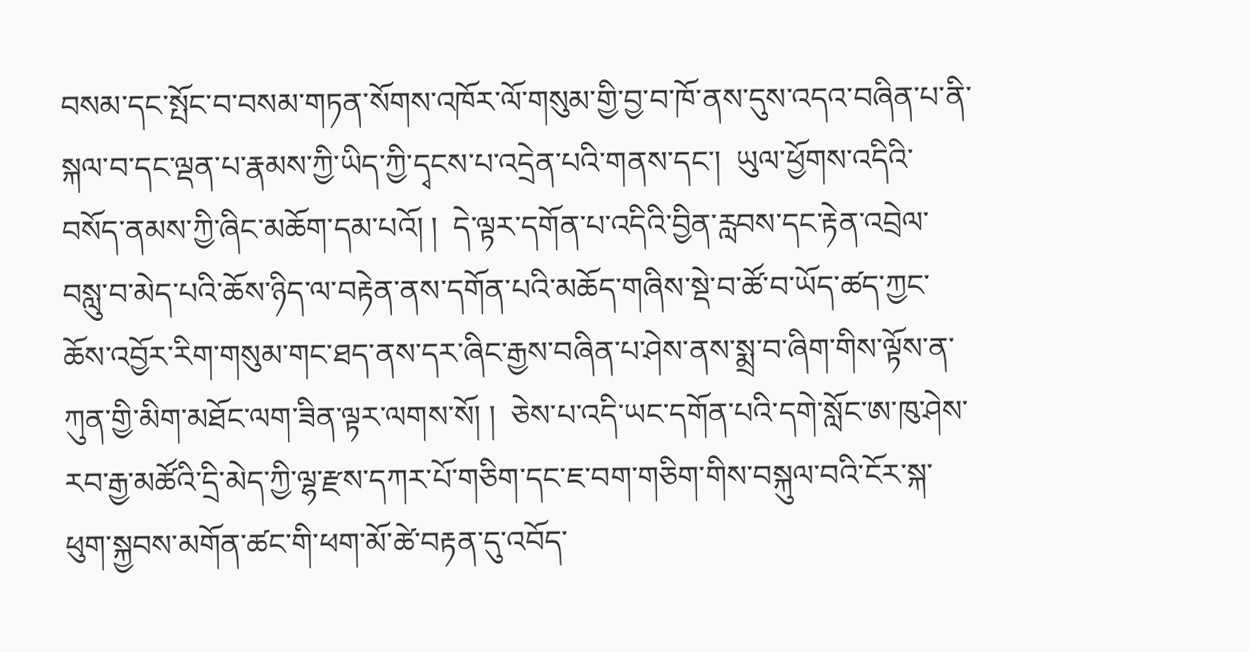བསམ་དང་སྤོང་བ་བསམ་གཏན་སོགས་འཁོར་ལོ་གསུམ་གྱི་བྱ་བ་ཁོ་ནས་དུས་འདའ་བཞིན་པ་ནི་སྐལ་བ་དང་ལྡན་པ་རྣམས་ཀྱི་ཡིད་ཀྱི་དྭངས་པ་འདྲེན་པའི་གནས་དང་།  ཡུལ་ཕྱོགས་འདིའི་བསོད་ནམས་ཀྱི་ཞིང་མཆོག་དམ་པའོ། །  དེ་ལྟར་དགོན་པ་འདིའི་བྱིན་རླབས་དང་རྟེན་འབྲེལ་བསླུ་བ་མེད་པའི་ཆོས་ཉིད་ལ་བརྟེན་ནས་དགོན་པའི་མཆོད་གཞིས་སྡེ་བ་ཚོ་བ་ཡོད་ཚད་ཀྱང་ཆོས་འབྱོར་རིག་གསུམ་གང་ཐད་ནས་དར་ཞིང་རྒྱས་བཞིན་པ་ཤེས་ནས་སྨྲ་བ་ཞིག་གིས་ལྟོས་ན་ཀུན་གྱི་མིག་མཐོང་ལག་ཟིན་ལྟར་ལགས་སོ། །  ཅེས་པ་འདི་ཡང་དགོན་པའི་དགེ་སློང་ཨ་ཁུ་ཤེས་རབ་རྒྱ་མཚོའི་དྲི་མེད་ཀྱི་ལྷ་རྫས་དཀར་པོ་གཅིག་དང་ཇ་བག་གཅིག་གིས་བསྐུལ་བའི་ངོར་སྐ་ཕུག་སྐྱབས་མགོན་ཚང་གི་ཕག་མོ་ཚེ་བརྟན་དུ་འབོད་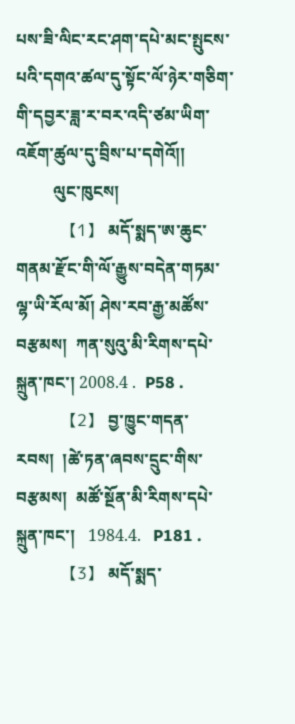པས་ཟི་ལིང་རང་ཤག་དཔེ་མང་སྤུངས་པའི་དགའ་ཚལ་དུ་སྟོང་ལོ་ཉེར་གཅིག་གི་དབྱར་ཟླ་ར་བར་འདི་ཙམ་ཡིག་འཇོག་ཚུལ་དུ་བྲིས་པ་དགེའོ།།
         ལུང་ཁུངས།
         【1】 མདོ་སྨད་ཨ་ཆུང་གནམ་རྫོང་གི་ལོ་རྒྱུས་བདེན་གཏམ་ལྷ་ཡི་རོལ་མོ། ཤེས་རབ་རྒྱ་མཚོས་བརྩམས།  ཀན་སུའུ་མི་རིགས་དཔེ་སྐྲུན་ཁང་། 2008.4 .  P58 .
         【2】 བྱ་ཁྱུང་གདན་རབས།  །ཚེ་ཏན་ཞབས་དྲུང་གིས་བརྩམས།  མཚོ་སྔོན་མི་རིགས་དཔེ་སྐྲུན་ཁང་།   1984.4.   P181 .
         【3】 མདོ་སྨད་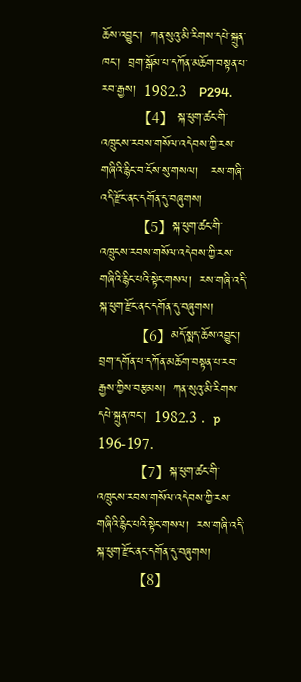ཆོས་འབྱུང་།  ཀན་སུའུ་མི་རིགས་དཔེ་སྐྲུན་ཁང་།  བྲག་སྒོམ་པ་དཀོན་མཆོག་བསྟན་པ་རབ་རྒྱས།  1982.3   P294.
         【4】 སྐ་ཕུག་ཚང་གི་འཁྲུངས་རབས་གསོལ་འདེབས་ཀྱི་རས་གཞིའི་རྙིང་བ་ངོས་སུ་གསལ།   རས་གཞི་འདི་རྫོང་ནང་དགོན་དུ་བཞུགས།
         【5】སྐ་ཕུག་ཚང་གི་འཁྲུངས་རབས་གསོལ་འདེབས་ཀྱི་རས་གཞིའི་རྙིང་པའི་སྟེང་གསལ།  རས་གཞི་འདི་སྐ་ཕུག་རྫོང་ནང་དགོན་དུ་བཞུགས།
         【6】མདོ་སྨད་ཆོས་འབྱུང་།  བྲག་དགོན་པ་དཀོན་མཆོག་བསྟན་པ་རབ་རྒྱས་ཀྱིས་བརྩམས།  ཀན་སུའུ་མི་རིགས་དཔེ་སྐྲུན་ཁང་།  1982.3 .  p 196-197.
         【7】སྐ་ཕུག་ཚང་གི་འཁྲུངས་རབས་གསོལ་འདེབས་ཀྱི་རས་གཞིའི་རྙིང་པའི་སྟེང་གསལ།  རས་གཞི་འདི་སྐ་ཕུག་རྫོང་ནང་དགོན་དུ་བཞུགས།
         【8】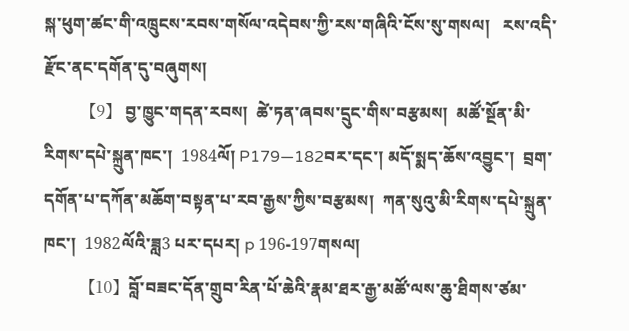སྐ་ཕུག་ཚང་གི་འཁྲུངས་རབས་གསོལ་འདེབས་ཀྱི་རས་གཞིའི་ངོས་སུ་གསལ།   རས་འདི་རྫོང་ནང་དགོན་དུ་བཞུགས།
         【9】 བྱ་ཁྱུང་གདན་རབས།  ཚེ་ཏན་ཞབས་དྲུང་གིས་བརྩམས།  མཚོ་སྔོན་མི་རིགས་དཔེ་སྐྲུན་ཁང་།  1984ལོ། P179—182བར་དང་། མདོ་སྨད་ཆོས་འབྱུང་།  བྲག་དགོན་པ་དཀོན་མཆོག་བསྟན་པ་རབ་རྒྱས་ཀྱིས་བརྩམས།  ཀན་སུའུ་མི་རིགས་དཔེ་སྐྲུན་ཁང་།  1982ལོའི་ཟླ3 པར་དཔར། p 196-197གསལ།
         【10】བློ་བཟང་དོན་གྲུབ་རིན་པོ་ཆེའི་རྣམ་ཐར་རྒྱ་མཚོ་ལས་ཆུ་ཐིགས་ཙམ་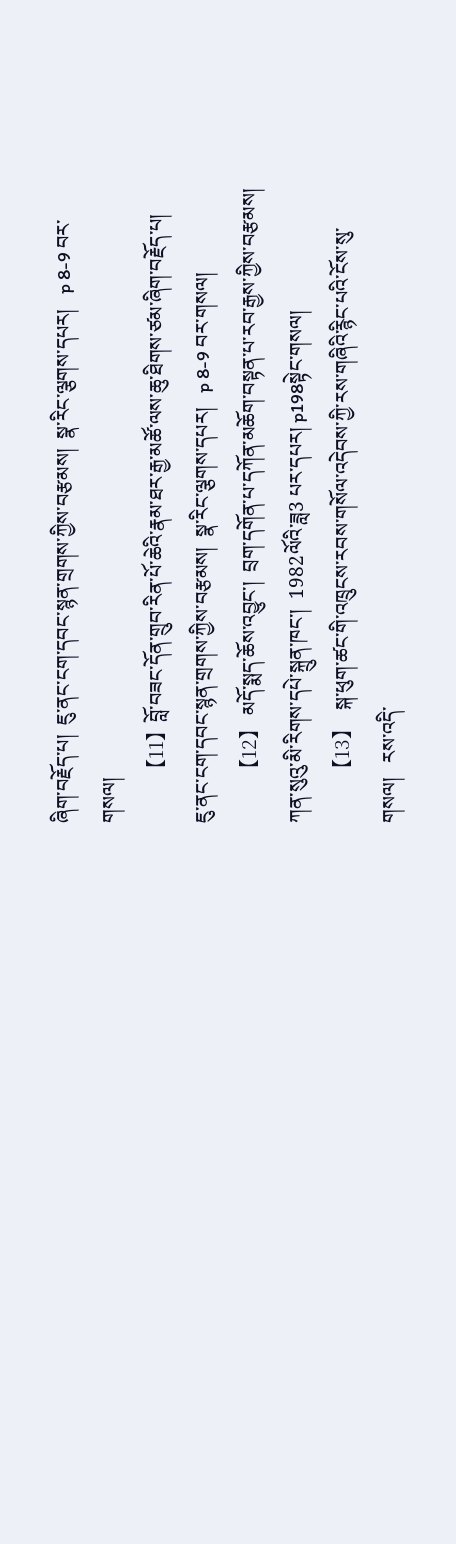ཞིག་བརྗོད་པ།  ཇུ་ནང་ངག་དབང་སྙན་གྲགས་ཀྱིས་བརྩམས།  སྣ་རིང་ལྕགས་དཔར།   p 8-9 བར་གསལ།
         【11】བློ་བཟང་དོན་གྲུབ་རིན་པོ་ཆེའི་རྣམ་ཐར་རྒྱ་མཚོ་ལས་ཆུ་ཐིགས་ཙམ་ཞིག་བརྗོད་པ།  ཇུ་ནང་ངག་དབང་སྙན་གྲགས་ཀྱིས་བརྩམས།  སྣ་རིང་ལྕགས་དཔར།   p 8-9 བར་གསལ།
         【12】 མདོ་སྨད་ཆོས་འབྱུང་།  བྲག་དགོན་པ་དཀོན་མཆོག་བསྟན་པ་རབ་རྒྱས་ཀྱིས་བརྩམས།  ཀན་སུའུ་མི་རིགས་དཔེ་སྐྲུན་ཁང་།  1982ལོའི་ཟླ3 པར་དཔར། p198སྟེང་གསལ།
         【13】  སྐ་ཕུག་ཚང་གི་འཁྲུངས་རབས་གསོལ་འདེབས་ཀྱི་རས་གཞིའི་རྙིང་པའི་ངོས་སུ་གསལ།   རས་འདི་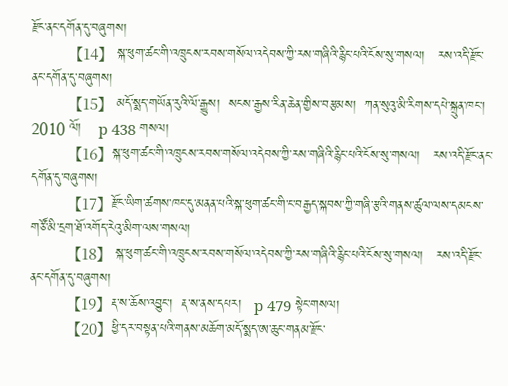རྫོང་ནང་དགོན་དུ་བཞུགས།
         【14】 སྐ་ཕུག་ཚང་གི་འཁྲུངས་རབས་གསོལ་འདེབས་ཀྱི་རས་གཞིའི་རྙིང་པའི་ངོས་སུ་གསལ།   རས་འདི་རྫོང་ནང་དགོན་དུ་བཞུགས།
         【15】 མདོ་སྨད་གཡོན་རུའི་ལོ་རྒྱུས།  སངས་རྒྱས་རིན་ཆེན་གྱིས་བརྩམས།  ཀན་སུའུ་མི་རིགས་དཔེ་སྐྲུན་ཁང་།  2010 ལོ།    p 438 གསལ།
         【16】སྐ་ཕུག་ཚང་གི་འཁྲུངས་རབས་གསོལ་འདེབས་ཀྱི་རས་གཞིའི་རྙིང་པའི་ངོས་སུ་གསལ།   རས་འདི་རྫོང་ནང་དགོན་དུ་བཞུགས།
         【17】རྫོང་ཡིག་ཚགས་ཁང་དུ་མནན་པའི་སྐ་ཕུག་ཚང་གི་ང་བརྒྱད་སྐབས་ཀྱི་གཞི་རྩའི་གནས་ཚུལ་ལས་དམངས་གཙོ་མི་དྲག་ཐོ་འགོད་རེའུ་མིག་ལས་གསལ།
         【18】 སྐ་ཕུག་ཚང་གི་འཁྲུངས་རབས་གསོལ་འདེབས་ཀྱི་རས་གཞིའི་རྙིང་པའི་ངོས་སུ་གསལ།   རས་འདི་རྫོང་ནང་དགོན་དུ་བཞུགས།
         【19】རྡ་ས་ཆོས་འབྱུང་།  རྡ་ས་ནས་དཔར།   p 479 སྟེང་གསལ།
         【20】ཕྱི་དར་བསྟན་པའི་གནས་མཆོག་མདོ་སྨད་ཨ་ཆུང་གནམ་རྫོང་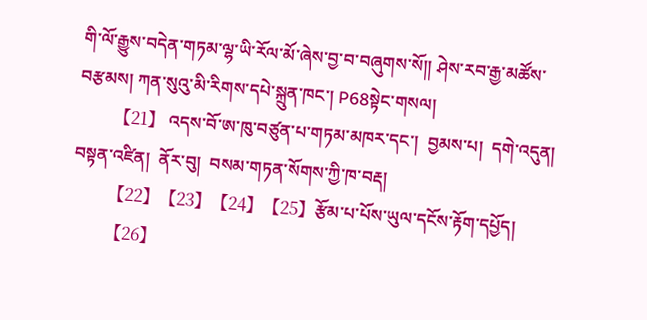གི་ལོ་རྒྱུས་བདེན་གཏམ་ལྷ་ཡི་རོལ་མོ་ཞེས་བྱ་བ་བཞུགས་སོ།། ཤེས་རབ་རྒྱ་མཚོས་བརྩམས། ཀན་སུའུ་མི་རིགས་དཔེ་སྐྲུན་ཁང་། P68སྟེང་གསལ།
         【21】 འདས་བོ་ཨ་ཁུ་བཙུན་པ་གཏམ་མཁར་དང་།  བྱམས་པ།  དགེ་འདུན།  བསྟན་འཛིན།  ནོར་བུ།  བསམ་གཏན་སོགས་ཀྱི་ཁ་བརྡ།
         【22】【23】【24】【25】རྩོམ་པ་པོས་ཡུལ་དངོས་རྟོག་དཔྱོད།
         【26】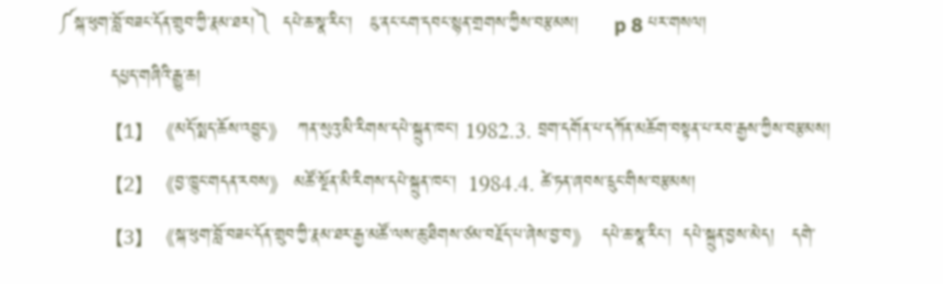༼སྐ་ཕུག་བློ་བཟང་དོན་གྲུབ་ཀྱི་རྣམ་ཐར།༽  དཔེ་ཆ་སྣ་རིང་།   ཇུ་ནང་ངག་དབང་སྙན་གྲགས་ཀྱིས་བརྩམས།      p 8 པར་གསལ།
         དཔྱད་གཞིའི་རྒྱུ་ཆ།
         【1】《མདོ་སྨད་ཆོས་འབྱུང》  ཀན་སུའུ་མི་རིགས་དཔེ་སྐྲུན་ཁང་། 1982.3. བྲག་དགོན་པ་དཀོན་མཆོག་བསྟན་པ་རབ་རྒྱས་ཀྱིས་བརྩམས།
         【2】《བྱ་ཁྱུང་གདན་རབས》 མཚོ་སྔོན་མི་རིགས་དཔེ་སྐྲུན་ཁང་།  1984.4. ཚེ་ཏན་ཞབས་དྲུང་གིས་བརྩམས།
         【3】《སྐ་ཕུག་བློ་བཟང་དོན་གྲུབ་ཀྱི་རྣམ་ཐར་རྒྱ་མཚོ་ལས་ཆུ་ཐིགས་ཙམ་བརྗོད་པ་ཞེས་བྱ་བ》  དཔེ་ཆ་སྣ་རིང་།  དཔེ་སྐྲུན་བྱས་མེད།   དགེ་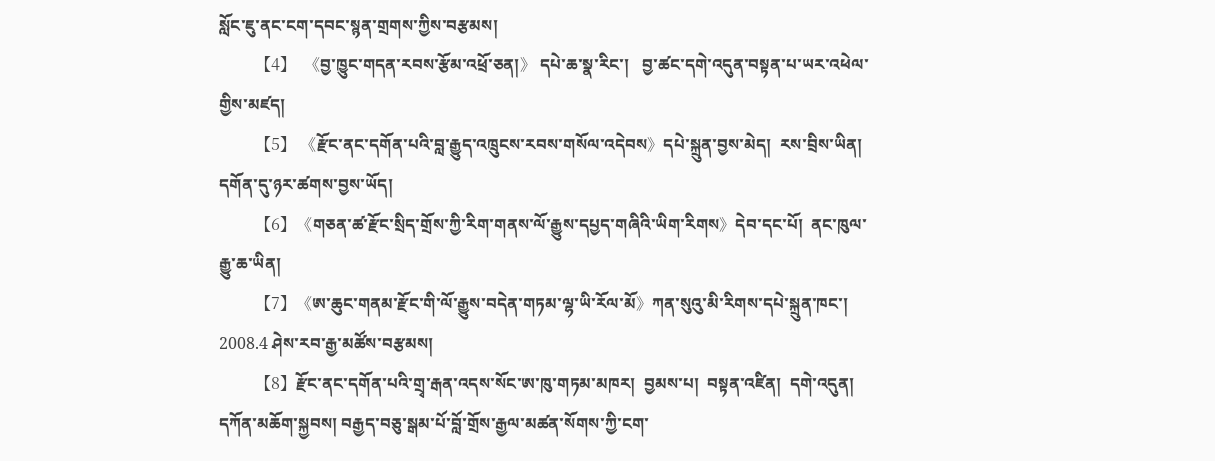སློང་ཇུ་ནང་ངག་དབང་སྙན་གྲགས་ཀྱིས་བརྩམས།
         【4】  《བྱ་ཁྱུང་གདན་རབས་རྩོམ་འཕྲོ་ཅན།》 དཔེ་ཆ་སྣ་རིང་།   བྱ་ཚང་དགེ་འདུན་བསྟན་པ་ཡར་འཕེལ་གྱིས་མཛད།
         【5】 《རྫོང་ནང་དགོན་པའི་བླ་རྒྱུད་འཁྲུངས་རབས་གསོལ་འདེབས》དཔེ་སྐྲུན་བྱས་མེད།  རས་བྲིས་ཡིན།   དགོན་དུ་ཉར་ཚགས་བྱས་ཡོད།
         【6】《གཅན་ཚ་རྫོང་སྲིད་གྲོས་ཀྱི་རིག་གནས་ལོ་རྒྱུས་དཔྱད་གཞིའི་ཡིག་རིགས》དེབ་དང་པོ།  ནང་ཁུལ་རྒྱུ་ཆ་ཡིན།
         【7】《ཨ་ཆུང་གནམ་རྫོང་གི་ལོ་རྒྱུས་བདེན་གཏམ་ལྷ་ཡི་རོལ་མོ》ཀན་སུའུ་མི་རིགས་དཔེ་སྐྲུན་ཁང་།  2008.4 ཤེས་རབ་རྒྱ་མཚོས་བརྩམས།
         【8】རྫོང་ནང་དགོན་པའི་གྲྭ་རྒན་འདས་སོང་ཨ་ཁུ་གཏམ་མཁར།  བྱམས་པ།  བསྟན་འཛིན།  དགེ་འདུན།  དཀོན་མཆོག་སྐྱབས། བརྒྱད་བཅུ་སྒམ་པོ་བློ་གྲོས་རྒྱལ་མཚན་སོགས་ཀྱི་ངག་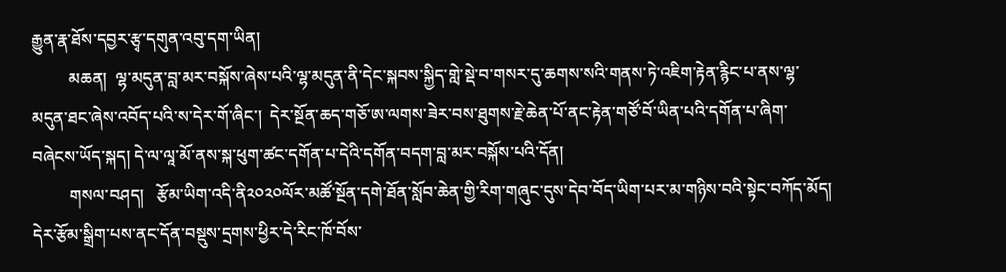རྒྱུན་རྣ་ཐོས་དབྱར་རྩྭ་དགུན་འབུ་དག་ཡིན།
         མཆན།  ལྷ་མདུན་བླ་མར་བསྐོས་ཞེས་པའི་ལྷ་མདུན་ནི་དེང་སྐབས་སྐྱིད་གླེ་སྡེ་བ་གསར་དུ་ཆགས་སའི་གནས་ཏེ་འཇིག་རྟེན་རྙིང་པ་ནས་ལྷ་མདུན་ཐང་ཞེས་འབོད་པའི་ས་དེར་གོ་ཞིང་།  དེར་སྔོན་ཆད་གཅོ་ཨ་ལགས་ཟེར་བས་ཐུགས་རྗེ་ཆེན་པོ་ནང་རྟེན་གཙོ་བོ་ཡིན་པའི་དགོན་པ་ཞིག་བཞེངས་ཡོད་སྐད། དེ་ལ་ལཱ་མོ་ནས་སྐ་ཕུག་ཚང་དགོན་པ་དེའི་དགོན་བདག་བླ་མར་བསྐོས་པའི་དོན།
         གསལ་བཤད།   རྩོམ་ཡིག་འདི་ནི༢༠༢༠ལོར་མཚོ་སྔོན་དགེ་ཐོན་སློབ་ཆེན་གྱི་རིག་གཞུང་དུས་དེབ་བོད་ཡིག་པར་མ་གཉིས་བའི་སྟེང་བཀོད་མོད། དེར་རྩོམ་སྒྲིག་པས་ནང་དོན་བསྡུས་དྲགས་ཕྱིར་དེ་རིང་ཁོ་བོས་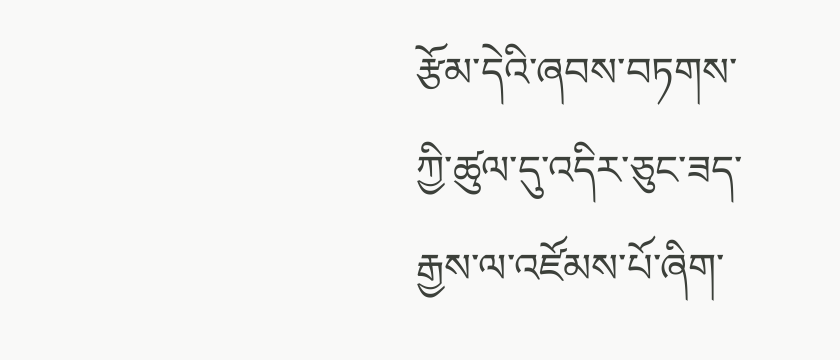རྩོམ་དེའི་ཞབས་བཏགས་ཀྱི་ཚུལ་དུ་འདིར་ཅུང་ཟད་རྒྱས་ལ་འཛོམས་པོ་ཞིག་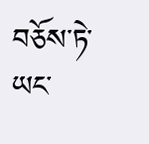བཅོས་ཏེ་ཡང་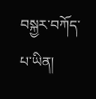བསྐྱར་བཀོད་པ་ཡིན།